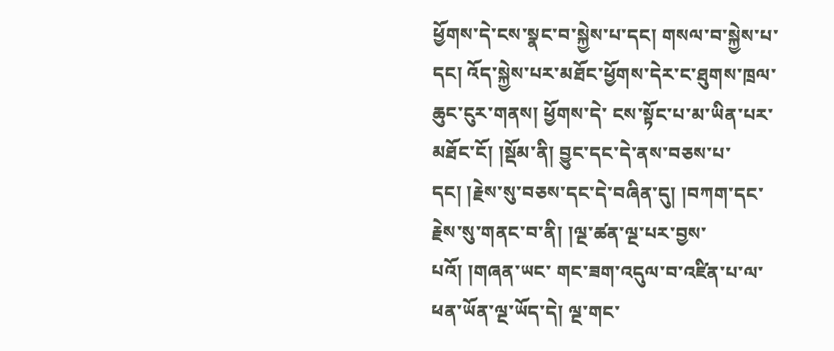ཕྱོགས་དེ་ངས་སྣང་བ་སྐྱེས་པ་དང། གསལ་བ་སྐྱེས་པ་དང། འོད་སྐྱེས་པར་མཐོང་ཕྱོགས་དེར་ང་ཐུགས་ཁྲལ་ཆུང་ངུར་གནས། ཕྱོགས་དེ་ ངས་སྟོང་པ་མ་ཡིན་པར་མཐོང་ངོ། །སྡོམ་ནི། བྱུང་དང་དེ་ནས་བཅས་པ་དང། །རྗེས་སུ་བཅས་དང་དེ་བཞིན་དུ། །བཀག་དང་རྗེས་སུ་གནང་བ་ནི། །ལྔ་ཚན་ལྔ་པར་བྱས་པའོ། །གཞན་ཡང་ གང་ཟག་འདུལ་བ་འཛིན་པ་ལ་ཕན་ཡོན་ལྔ་ཡོད་དེ། ལྔ་གང་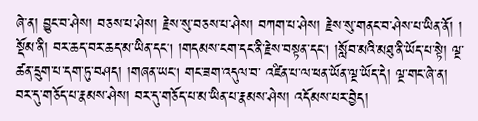ཞེ་ན། བྱུང་བ་ཤེས། བཅས་པ་ཤེས། རྗེས་སུ་བཅས་པ་ཤེས། བཀག་པ་ཤེས། རྗེས་སུ་གནང་བ་ཤེས་པ་ཡིན་ནོ། ། སྡོམ་ནི། བར་ཆད་བར་ཆད་མ་ཡིན་དང། །གདམས་ངག་དང་ནི་རྗེས་བསྟན་དང། །སློབ་མའི་མཐུ་ནི་ཡོད་པ་སྟེ། ལྔ་ཚན་དྲུག་པ་དག་ཏུ་བཤད། །གཞན་ཡང། གང་ཟག་འདུལ་བ་ འཛིན་པ་ལ་ཕན་ཡོན་ལྔ་ཡོད་དེ། ལྔ་གང་ཞེ་ན། བར་དུ་གཅོད་པ་རྣམས་ཤེས། བར་དུ་གཅོད་པ་མ་ཡིན་པ་རྣམས་ཤེས། འདོམས་པར་བྱེད།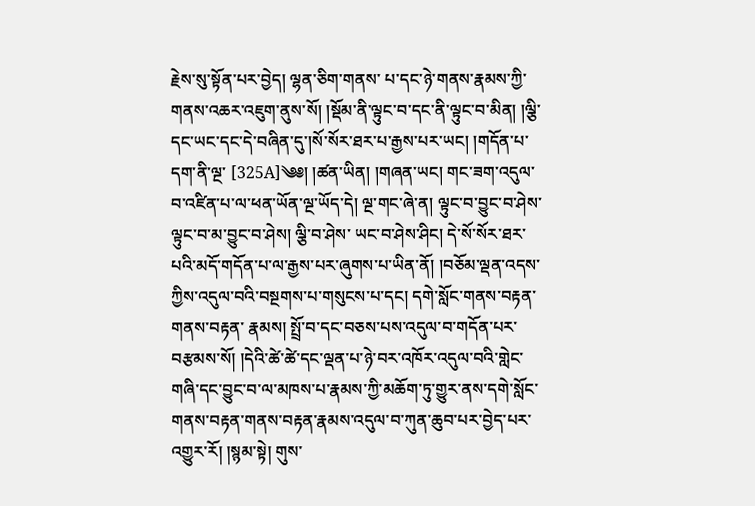རྗེས་སུ་སྟོན་པར་བྱེད། ལྷན་ཅིག་གནས་ པ་དང་ཉེ་གནས་རྣམས་ཀྱི་གནས་འཆར་འཇུག་ནུས་སོ། །སྡོམ་ནི་ལྟུང་བ་དང་ནི་ལྟུང་བ་མིན། །ལྕི་དང་ཡང་དང་དེ་བཞིན་དུ་།སོ་སོར་ཐར་པ་རྒྱས་པར་ཡང། །གདོན་པ་དག་ནི་ལྔ་ [325A]༄༅། །ཚན་ཡིན། །གཞན་ཡང། གང་ཟག་འདུལ་བ་འཛིན་པ་ལ་ཕན་ཡོན་ལྔ་ཡོད་དེ། ལྔ་གང་ཞེ་ན། ལྟུང་བ་བྱུང་བ་ཤེས་ལྟུང་བ་མ་བྱུང་བ་ཤེས། ལྕི་བ་ཤེས་ ཡང་བ་ཤེས་ཤིང། དེ་སོ་སོར་ཐར་པའི་མདོ་གདོན་པ་ལ་རྒྱས་པར་ཞུགས་པ་ཡིན་ནོ། །བཅོམ་ལྡན་འདས་ཀྱིས་འདུལ་བའི་བསྔགས་པ་གསུངས་པ་དང། དགེ་སློང་གནས་བརྟན་གནས་བརྟན་ རྣམས། སྤྲོ་བ་དང་བཅས་པས་འདུལ་བ་གདོན་པར་བརྩམས་སོ། །དེའི་ཚེ་ཚེ་དང་ལྡན་པ་ཉེ་བར་འཁོར་འདུལ་བའི་གླེང་གཞི་དང་བྱུང་བ་ལ་མཁས་པ་རྣམས་ཀྱི་མཆོག་ཏུ་གྱུར་ནས་དགེ་སློང་ གནས་བརྟན་གནས་བརྟན་རྣམས་འདུལ་བ་ཀུན་ཆུབ་པར་བྱེད་པར་འགྱུར་རོ། །སྙམ་སྟེ། གུས་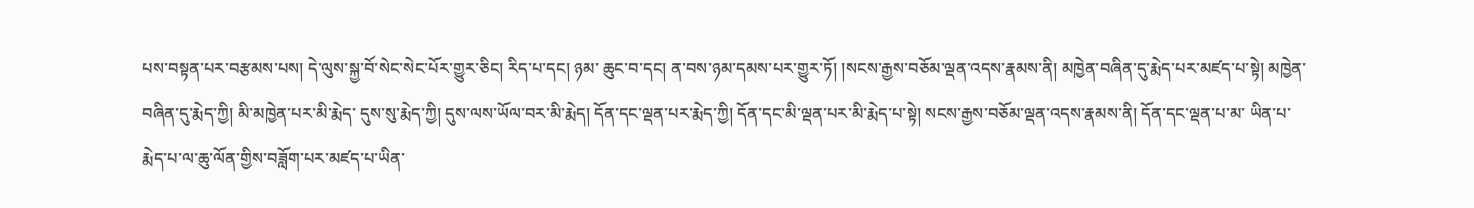པས་བསྟན་པར་བརྩམས་པས། དེ་ལུས་སྐྱ་བོ་སེང་སེང་པོར་གྱུར་ཅིང། རིད་པ་དང། ཉམ་ ཆུང་བ་དང། ན་བས་ཉམ་དམས་པར་གྱུར་ཏོ། །སངས་རྒྱས་བཅོམ་ལྡན་འདས་རྣམས་ནི། མཁྱེན་བཞིན་དུ་རྨེད་པར་མཛད་པ་སྟེ། མཁྱེན་བཞིན་དུ་རྨེད་ཀྱི། མི་མཁྱེན་པར་མི་རྨེད་ དུས་སུ་རྨེད་ཀྱི། དུས་ལས་ཡོལ་བར་མི་རྨེད། དོན་དང་ལྡན་པར་རྨེད་ཀྱི། དོན་དང་མི་ལྡན་པར་མི་རྨེད་པ་སྟེ། སངས་རྒྱས་བཅོམ་ལྡན་འདས་རྣམས་ནི། དོན་དང་ལྡན་པ་མ་ ཡིན་པ་རྨེད་པ་ལ་ཆུ་ལོན་གྱིས་བཟློག་པར་མཛད་པ་ཡིན་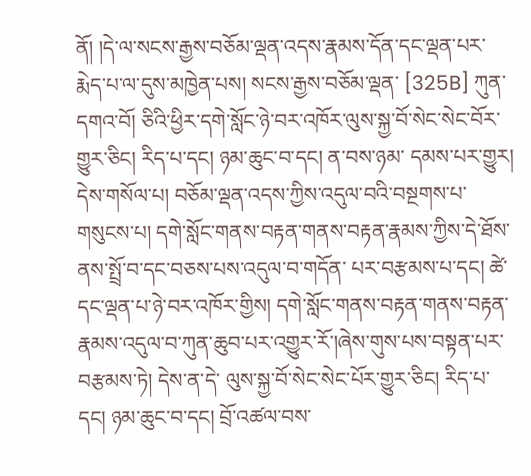ནོ། །དེ་ལ་སངས་རྒྱས་བཅོམ་ལྡན་འདས་རྣམས་དོན་དང་ལྡན་པར་རྨེད་པ་ལ་དུས་མཁྱེན་པས། སངས་རྒྱས་བཅོམ་ལྡན་ [325B] ཀུན་དགའ་བོ། ཅིའི་ཕྱིར་དགེ་སློང་ཉེ་བར་འཁོར་ལུས་སྐྱ་བོ་སེང་སེང་བོར་གྱུར་ཅིང། རིད་པ་དང། ཉམ་ཆུང་བ་དང། ན་བས་ཉམ་ དམས་པར་གྱུར། དེས་གསོལ་པ། བཅོམ་ལྡན་འདས་ཀྱིས་འདུལ་བའི་བསྔགས་པ་གསུངས་པ། དགེ་སློང་གནས་བརྟན་གནས་བརྟན་རྣམས་ཀྱིས་དེ་ཐོས་ནས་སྤྲོ་བ་དང་བཅས་པས་འདུལ་བ་གདོན་ པར་བརྩམས་པ་དང། ཚེ་དང་ལྡན་པ་ཉེ་བར་འཁོར་གྱིས། དགེ་སློང་གནས་བརྟན་གནས་བརྟན་རྣམས་འདུལ་བ་ཀུན་ཆུབ་པར་འགྱུར་རོ་།ཞེས་གུས་པས་བསྟན་པར་བརྩམས་ཏེ། དེས་ན་དེ་ ལུས་སྐྱ་བོ་སེང་སེང་པོར་གྱུར་ཅིང། རིད་པ་དང། ཉམ་ཆུང་བ་དང། བྲོ་འཚལ་བས་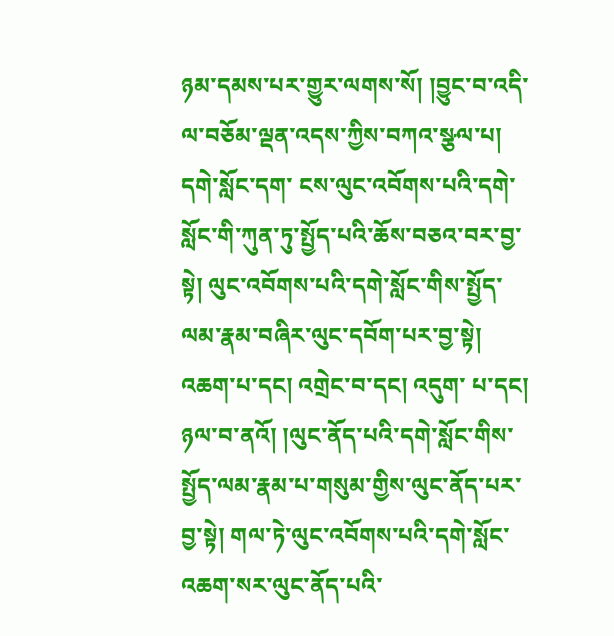ཉམ་དམས་པར་གྱུར་ལགས་སོ། །བྱུང་བ་འདི་ལ་བཅོམ་ལྡན་འདས་ཀྱིས་བཀའ་སྩལ་པ། དགེ་སློང་དག་ ངས་ལུང་འབོགས་པའི་དགེ་སློང་གི་ཀུན་ཏུ་སྤྱོད་པའི་ཆོས་བཅའ་བར་བྱ་སྟེ། ལུང་འབོགས་པའི་དགེ་སློང་གིས་སྤྱོད་ལམ་རྣམ་བཞིར་ལུང་དབོག་པར་བྱ་སྟེ། འཆག་པ་དང། འགྲེང་བ་དང། འདུག་ པ་དང། ཉལ་བ་ནའོ། །ལུང་ནོད་པའི་དགེ་སློང་གིས་སྤྱོད་ལམ་རྣམ་པ་གསུམ་གྱིས་ལུང་ནོད་པར་བྱ་སྟེ། གལ་ཏེ་ལུང་འབོགས་པའི་དགེ་སློང་འཆག་སར་ལུང་ནོད་པའི་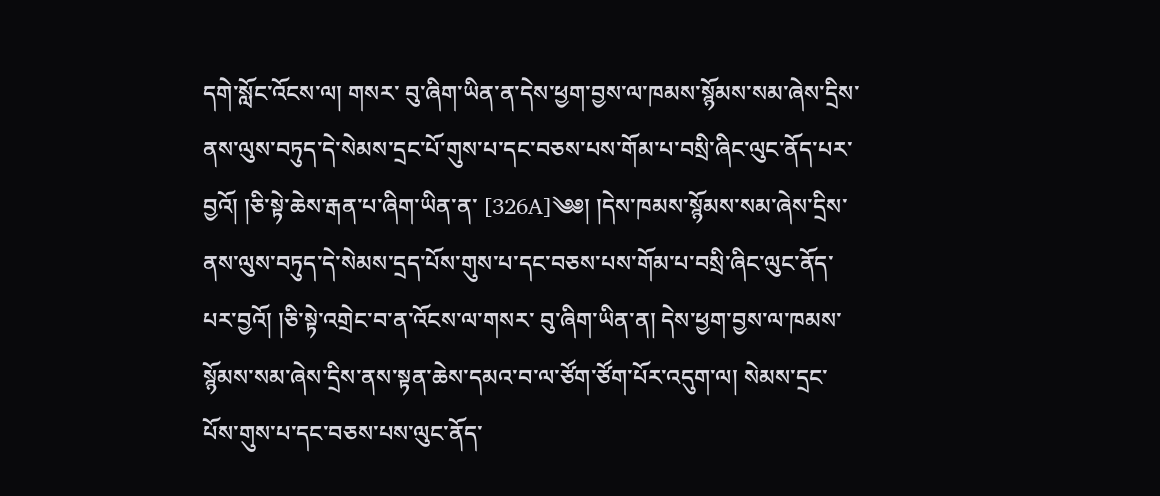དགེ་སློང་འོངས་ལ། གསར་ བུ་ཞིག་ཡིན་ན་དེས་ཕྱག་བྱས་ལ་ཁམས་སྙོམས་སམ་ཞེས་དྲིས་ནས་ལུས་བཏུད་དེ་སེམས་དྲང་པོ་གུས་པ་དང་བཅས་པས་གོམ་པ་བསྲི་ཞིང་ལུང་ནོད་པར་བྱའོ། །ཅི་སྟེ་ཆེས་རྒན་པ་ཞིག་ཡིན་ན་ [326A]༄༅། །དེས་ཁམས་སྙོམས་སམ་ཞེས་དྲིས་ནས་ལུས་བཏུད་དེ་སེམས་དྲད་པོས་གུས་པ་དང་བཅས་པས་གོམ་པ་བསྲི་ཞིང་ལུང་ནོད་པར་བྱའོ། །ཅི་སྟེ་འགྲེང་བ་ན་འོངས་ལ་གསར་ བུ་ཞིག་ཡིན་ན། དེས་ཕྱག་བྱས་ལ་ཁམས་སྙོམས་སམ་ཞེས་དྲིས་ནས་སྟན་ཆེས་དམའ་བ་ལ་ཙོག་ཙོག་པོར་འདུག་ལ། སེམས་དྲང་པོས་གུས་པ་དང་བཅས་པས་ལུང་ནོད་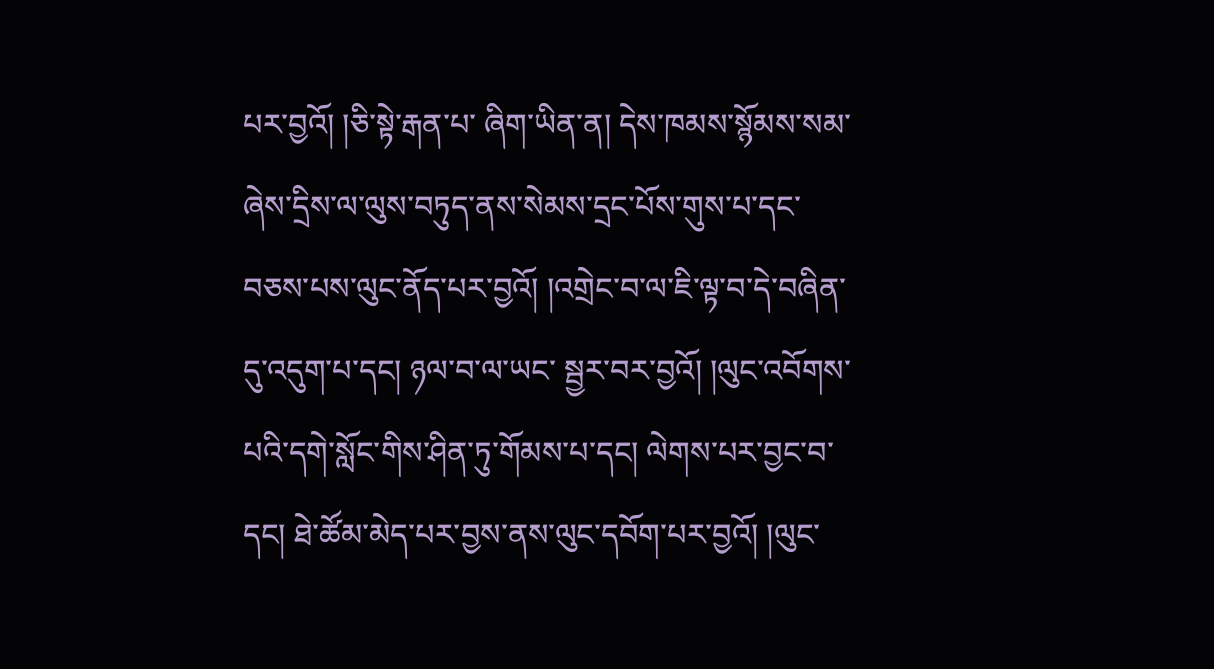པར་བྱའོ། །ཅི་སྟེ་རྒན་པ་ ཞིག་ཡིན་ན། དེས་ཁམས་སྙོམས་སམ་ཞེས་དྲིས་ལ་ལུས་བཏུད་ནས་སེམས་དྲང་པོས་གུས་པ་དང་བཅས་པས་ལུང་ནོད་པར་བྱའོ། །འགྲེང་བ་ལ་ཇི་ལྟ་བ་དེ་བཞིན་དུ་འདུག་པ་དང། ཉལ་བ་ལ་ཡང་ སྦྱར་བར་བྱའོ། །ལུང་འབོགས་པའི་དགེ་སློང་གིས་ཤིན་ཏུ་གོམས་པ་དང། ལེགས་པར་བྱང་བ་དང། ཐེ་ཚོམ་མེད་པར་བྱས་ནས་ལུང་དབོག་པར་བྱའོ། །ལུང་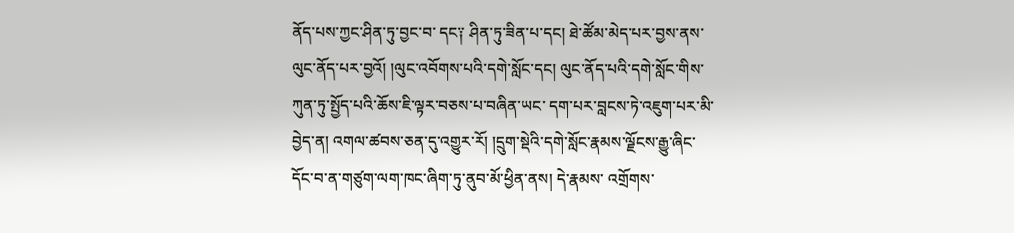ནོད་པས་ཀྱང་ཤིན་ཏུ་བྱང་བ་ དང༑ ཤིན་ཏུ་ཟིན་པ་དང། ཐེ་ཚོམ་མེད་པར་བྱས་ནས་ལུང་ནོད་པར་བྱའོ། །ལུང་འབོགས་པའི་དགེ་སློང་དང། ལུང་ནོད་པའི་དགེ་སློང་གིས་ཀུན་ཏུ་སྤྱོད་པའི་ཆོས་ཇི་ལྟར་བཅས་པ་བཞིན་ཡང་ དག་པར་བླངས་ཏེ་འཇུག་པར་མི་བྱེད་ན། འགལ་ཚབས་ཅན་དུ་འགྱུར་རོ། །དྲུག་སྡེའི་དགེ་སློང་རྣམས་ལྗོངས་རྒྱུ་ཞིང་དོང་བ་ན་གཙུག་ལག་ཁང་ཞིག་ཏུ་ནུབ་མོ་ཕྱིན་ནས། དེ་རྣམས་ འགྲོགས་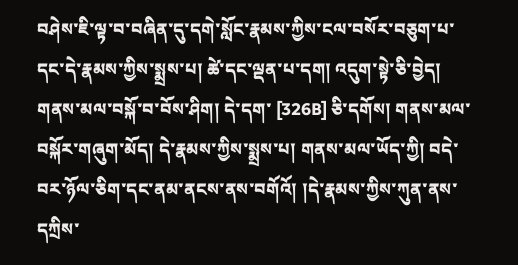བཤེས་ཇི་ལྟ་བ་བཞིན་དུ་དགེ་སློང་རྣམས་ཀྱིས་ངལ་བསོར་བཅུག་པ་དང་དེ་རྣམས་ཀྱིས་སྨྲས་པ། ཚེ་དང་ལྡན་པ་དག། འདུག་སྟེ་ཅི་བྱེད། གནས་མལ་བསྐོ་བ་བོས་ཤིག། དེ་དག་ [326B] ཅི་དགོས། གནས་མལ་བསྐོར་གཞུག་མོད། དེ་རྣམས་ཀྱིས་སྨྲས་པ། གནས་མལ་ཡོད་ཀྱི། བདེ་བར་ཉོལ་ཅིག་དང་ནམ་ནངས་ནས་བགོའོ། །དེ་རྣམས་ཀྱིས་ཀུན་ནས་ དཀྲིས་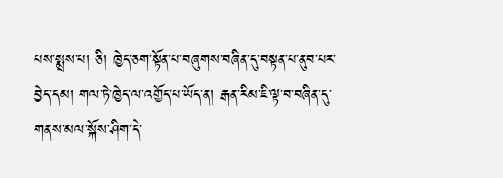པས་སྨྲས་པ། ཅི། ཁྱེད་ཅག་སྟོན་པ་བཞུགས་བཞིན་དུ་བསྟན་པ་ནུབ་པར་བྱེད་དམ། གལ་ཏེ་ཁྱེད་ལ་འགྱོད་པ་ཡོད་ན། རྒན་རིམ་ཇི་ལྟ་བ་བཞིན་དུ་གནས་མལ་སྐོས་ཤིག་དེ་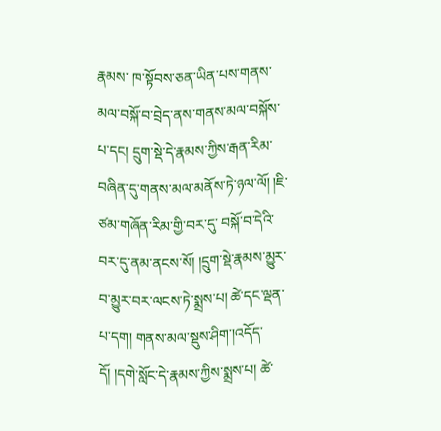རྣམས་ ཁ་སྟོབས་ཅན་ཡིན་པས་གནས་མལ་བསྐོ་བ་བྲེད་ནས་གནས་མལ་བསྐོས་པ་དང། དྲུག་སྡེ་དེ་རྣམས་ཀྱིས་རྒན་རིམ་བཞིན་དུ་གནས་མལ་མནོས་ཏེ་ཉལ་ལོ། །ཇི་ཙམ་གཞོན་རིམ་གྱི་བར་དུ་ བསྐོ་བ་དེའི་བར་དུ་ནམ་ནངས་སོ། །དྲུག་སྡེ་རྣམས་མྱུར་བ་མྱུར་བར་ལངས་ཏེ་སྨྲས་པ། ཚེ་དང་ལྡན་པ་དག། གནས་མལ་སྡུས་ཤིག་།འདོད་དོ། །དགེ་སློང་དེ་རྣམས་ཀྱིས་སྨྲས་པ། ཚེ་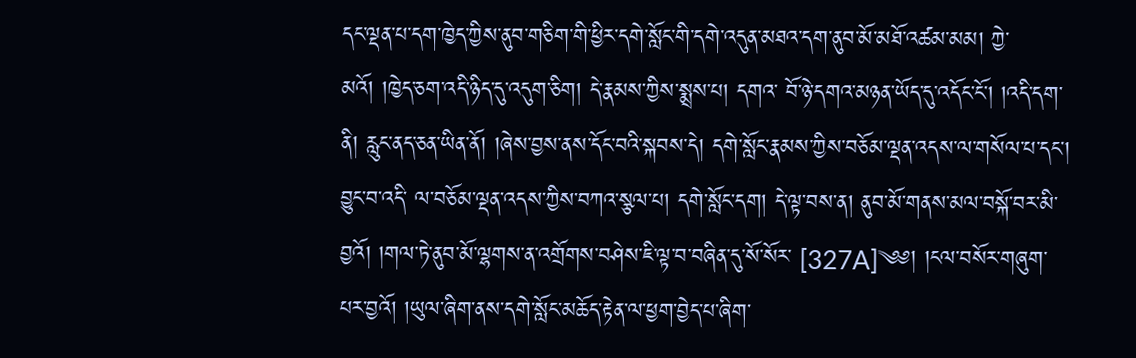དང་ལྡན་པ་དག་ཁྱེད་ཀྱིས་ནུབ་གཅིག་གི་ཕྱིར་དགེ་སློང་གི་དགེ་འདུན་མཐའ་དག་ནུབ་མོ་མཐོ་འཚམ་མམ། ཀྱེ་མའོ། །ཁྱེད་ཅག་འདི་ཉིད་དུ་འདུག་ཅིག། དེ་རྣམས་ཀྱིས་སྨྲས་པ། དགའ་ བོ་ཉེ་དགའ་མཉན་ཡོད་དུ་འདོང་ངོ། །འདི་དག་ནི། རླུང་ནད་ཅན་ཡིན་ནོ། །ཞེས་བྱས་ནས་དོང་བའི་སྐབས་དེ། དགེ་སློང་རྣམས་ཀྱིས་བཅོམ་ལྡན་འདས་ལ་གསོལ་པ་དང། བྱུང་བ་འདི་ ལ་བཅོམ་ལྡན་འདས་ཀྱིས་བཀའ་སྩལ་པ། དགེ་སློང་དག། དེ་ལྟ་བས་ན། ནུབ་མོ་གནས་མལ་བསྐོ་བར་མི་བྱའོ། །གལ་ཏེ་ནུབ་མོ་ལྷགས་ན་འགྲོགས་བཤེས་ཇི་ལྟ་བ་བཞིན་དུ་སོ་སོར་ [327A]༄༅། །ངལ་བསོར་གཞུག་པར་བྱའོ། །ཡུལ་ཞིག་ནས་དགེ་སློང་མཆོད་རྟེན་ལ་ཕྱག་བྱེད་པ་ཞིག་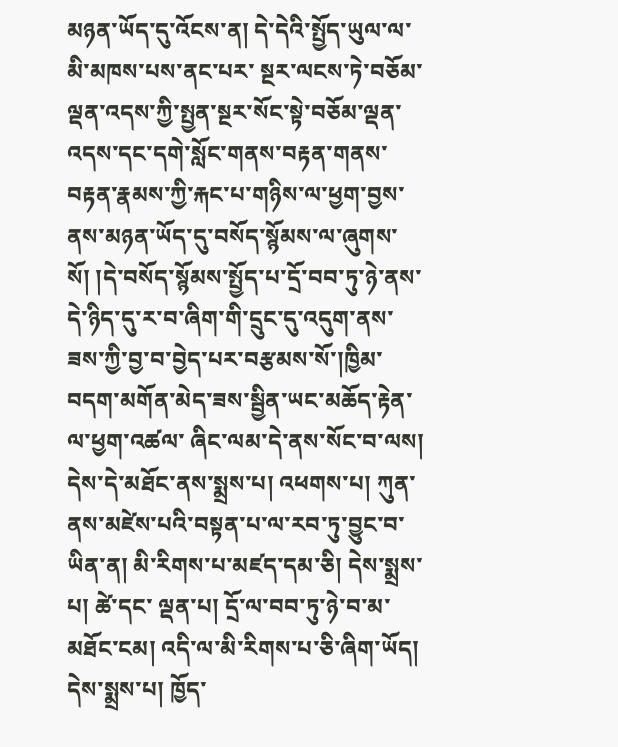མཉན་ཡོད་དུ་འོངས་ན། དེ་དེའི་སྤྱོད་ཡུལ་ལ་མི་མཁས་པས་ནང་པར་ སྔར་ལངས་ཏེ་བཅོམ་ལྡན་འདས་ཀྱི་སྤྱན་སྔར་སོང་སྟེ་བཅོམ་ལྡན་འདས་དང་དགེ་སློང་གནས་བརྟན་གནས་བརྟན་རྣམས་ཀྱི་རྐང་པ་གཉིས་ལ་ཕྱག་བྱས་ནས་མཉན་ཡོད་དུ་བསོད་སྙོམས་ལ་ཞུགས་ སོ། །དེ་བསོད་སྙོམས་སྤྱོད་པ་དྲོ་བབ་ཏུ་ཉེ་ནས་དེ་ཉིད་དུ་ར་བ་ཞིག་གི་དྲུང་དུ་འདུག་ནས་ཟས་ཀྱི་བྱ་བ་བྱེད་པར་བརྩམས་སོ་།ཁྱིམ་བདག་མགོན་མེད་ཟས་སྦྱིན་ཡང་མཆོད་རྟེན་ལ་ཕྱག་འཚལ་ ཞིང་ལམ་དེ་ནས་སོང་བ་ལས། དེས་དེ་མཐོང་ནས་སྨྲས་པ། འཕགས་པ། ཀུན་ནས་མཛེས་པའི་བསྟན་པ་ལ་རབ་ཏུ་བྱུང་བ་ཡིན་ན། མི་རིགས་པ་མཛད་དམ་ཅི། དེས་སྨྲས་པ། ཚེ་དང་ ལྡན་པ། དྲོ་ལ་བབ་ཏུ་ཉེ་བ་མ་མཐོང་ངམ། འདི་ལ་མི་རིགས་པ་ཅི་ཞིག་ཡོད། དེས་སྨྲས་པ། ཁྱོད་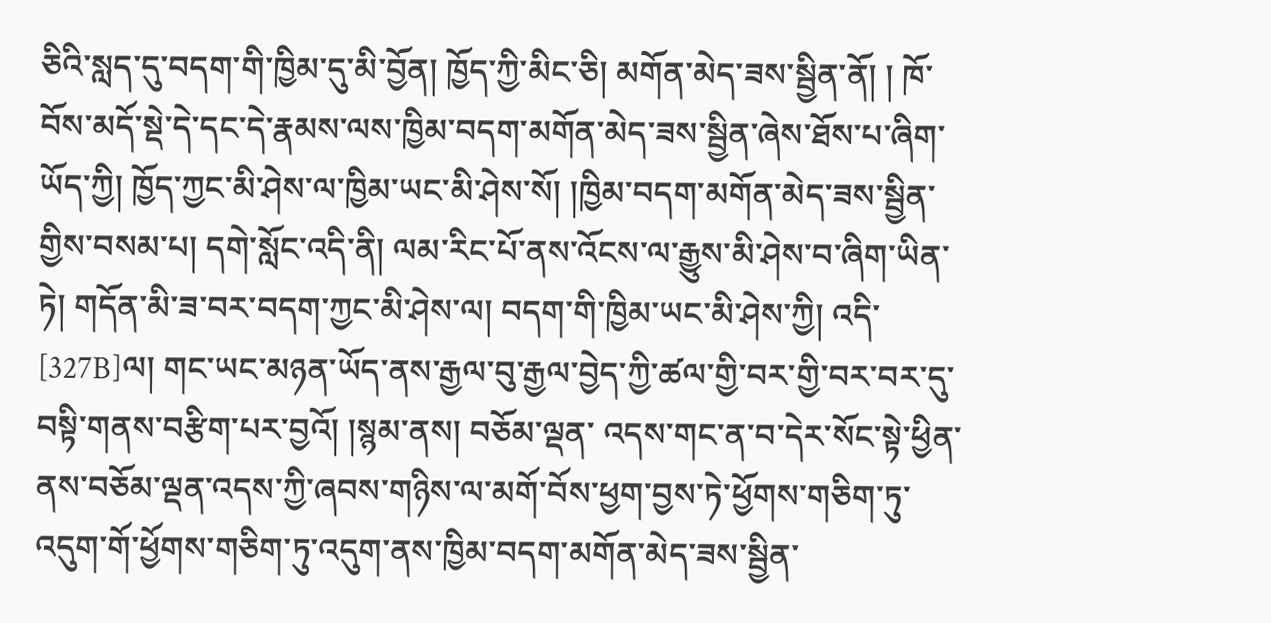ཅིའི་སླད་དུ་བདག་གི་ཁྱིམ་དུ་མི་བྱོན། ཁྱོད་ཀྱི་མིང་ཅི། མགོན་མེད་ཟས་སྦྱིན་ནོ། ། ཁོ་བོས་མདོ་སྡེ་དེ་དང་དེ་རྣམས་ལས་ཁྱིམ་བདག་མགོན་མེད་ཟས་སྦྱིན་ཞེས་ཐོས་པ་ཞིག་ཡོད་ཀྱི། ཁྱོད་ཀྱང་མི་ཤེས་ལ་ཁྱིམ་ཡང་མི་ཤེས་སོ། །ཁྱིམ་བདག་མགོན་མེད་ཟས་སྦྱིན་ གྱིས་བསམ་པ། དགེ་སློང་འདི་ནི། ལམ་རིང་པོ་ནས་འོངས་ལ་རྒྱུས་མི་ཤེས་བ་ཞིག་ཡིན་ཏེ། གདོན་མི་ཟ་བར་བདག་ཀྱང་མི་ཤེས་ལ། བདག་གི་ཁྱིམ་ཡང་མི་ཤེས་ཀྱི། འདི་ [327B]ལ། གང་ཡང་མཉན་ཡོད་ནས་རྒྱལ་བུ་རྒྱལ་བྱེད་ཀྱི་ཚལ་གྱི་བར་གྱི་བར་བར་དུ་བསྟི་གནས་བརྩིག་པར་བྱའོ། །སྙམ་ནས། བཅོམ་ལྡན་ འདས་གང་ན་བ་དེར་སོང་སྟེ་ཕྱིན་ནས་བཅོམ་ལྡན་འདས་ཀྱི་ཞབས་གཉིས་ལ་མགོ་བོས་ཕྱག་བྱས་ཏེ་ཕྱོགས་གཅིག་ཏུ་འདུག་གོ་ཕྱོགས་གཅིག་ཏུ་འདུག་ནས་ཁྱིམ་བདག་མགོན་མེད་ཟས་སྦྱིན་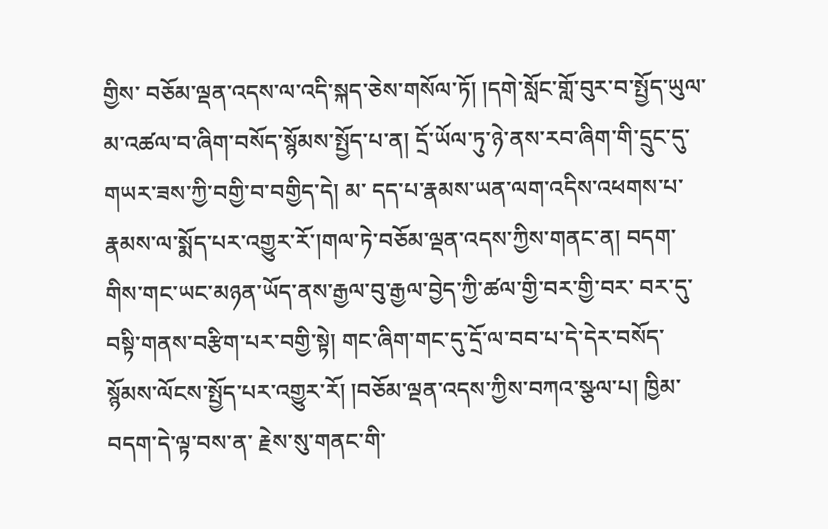གྱིས་ བཅོམ་ལྡན་འདས་ལ་འདི་སྐད་ཅེས་གསོལ་ཏོ། །དགེ་སློང་གློ་བུར་བ་སྤྱོད་ཡུལ་མ་འཚལ་བ་ཞིག་བསོད་སྙོམས་སྤྱོད་པ་ན། དྲོ་ཡོལ་ཏུ་ཉེ་ནས་རབ་ཞིག་གི་དྲུང་དུ་གཡར་ཟས་ཀྱི་བགྱི་བ་བགྱིད་དེ། མ་ དད་པ་རྣམས་ཡན་ལག་འདིས་འཕགས་པ་རྣམས་ལ་སྨོད་པར་འགྱུར་རོ་།གལ་ཏེ་བཅོམ་ལྡན་འདས་ཀྱིས་གནང་ན། བདག་གིས་གང་ཡང་མཉན་ཡོད་ནས་རྒྱལ་བུ་རྒྱལ་བྱེད་ཀྱི་ཚལ་གྱི་བར་གྱི་བར་ བར་དུ་བསྟི་གནས་བརྩིག་པར་བགྱི་སྟེ། གང་ཞིག་གང་དུ་དྲོ་ལ་བབ་པ་དེ་དེར་བསོད་སྙོམས་ལོངས་སྤྱོད་པར་འགྱུར་རོ། །བཅོམ་ལྡན་འདས་ཀྱིས་བཀའ་སྩལ་པ། ཁྱིམ་བདག་དེ་ལྟ་བས་ན་ རྗེས་སུ་གནང་གི་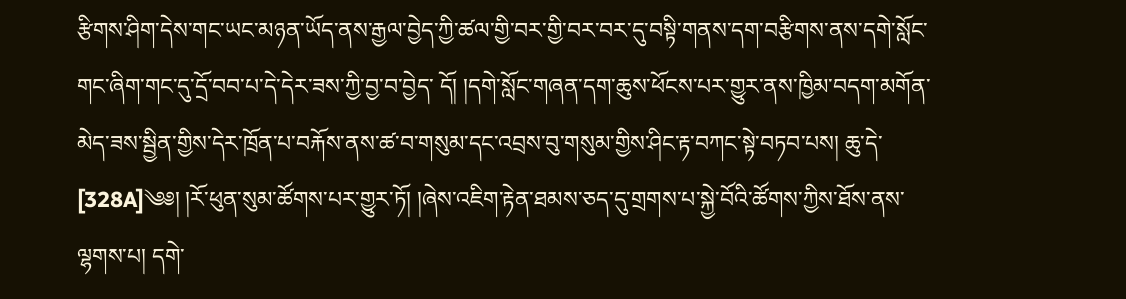རྩིགས་ཤིག་དེས་གང་ཡང་མཉན་ཡོད་ནས་རྒྱལ་བྱེད་ཀྱི་ཚལ་གྱི་བར་གྱི་བར་བར་དུ་བསྟི་གནས་དག་བརྩིགས་ནས་དགེ་སློང་གང་ཞིག་གང་དུ་དྲོ་བབ་པ་དེ་དེར་ཟས་ཀྱི་བྱ་བ་བྱེད་ དོ། །དགེ་སློང་གཞན་དག་ཆུས་ཕོངས་པར་གྱུར་ནས་ཁྱིམ་བདག་མགོན་མེད་ཟས་སྦྱིན་གྱིས་དེར་ཁྲོན་པ་བརྐོས་ནས་ཚ་བ་གསུམ་དང་འབྲས་བུ་གསུམ་གྱིས་ཤིང་རྟ་བཀང་སྟེ་བཏབ་པས། ཆུ་དེ་ [328A]༄༅། །རོ་ཕུན་སུམ་ཚོགས་པར་གྱུར་ཏོ། །ཞེས་འཇིག་རྟེན་ཐམས་ཅད་དུ་གྲགས་པ་སྐྱེ་བོའི་ཚོགས་ཀྱིས་ཐོས་ནས་ལྷགས་པ། དགེ་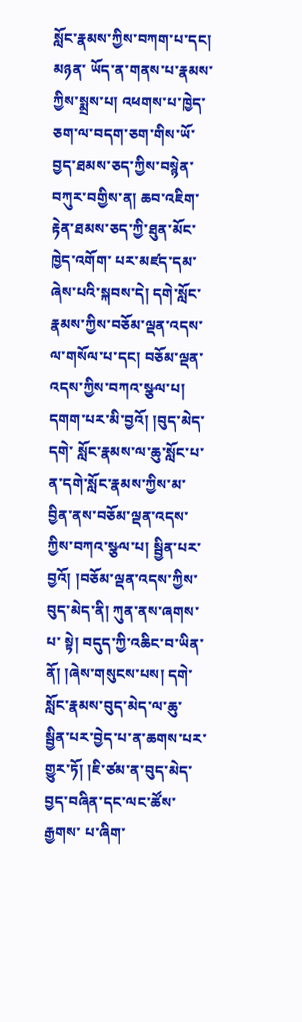སློང་རྣམས་ཀྱིས་བཀག་པ་དང། མཉན་ ཡོད་ན་གནས་པ་རྣམས་ཀྱིས་སྨྲས་པ། འཕགས་པ་ཁྱེད་ཅག་ལ་བདག་ཅག་གིས་ཡོ་བྱད་ཐམས་ཅད་ཀྱིས་བསྙེན་བཀུར་བགྱིས་ན། ཆབ་འཇིག་རྟེན་ཐམས་ཅད་ཀྱི་ཐུན་མོང་ཁྱེད་འགོག་ པར་མཛད་དམ་ཞེས་པའི་སྐབས་དེ། དགེ་སློང་རྣམས་ཀྱིས་བཅོམ་ལྡན་འདས་ལ་གསོལ་པ་དང། བཅོམ་ལྡན་འདས་ཀྱིས་བཀའ་སྩལ་པ། དགག་པར་མི་བྱའོ། །བུད་མེད་དགེ་ སློང་རྣམས་ལ་ཆུ་སློང་པ་ན་དགེ་སློང་རྣམས་ཀྱིས་མ་བྱིན་ནས་བཅོམ་ལྡན་འདས་ཀྱིས་བཀའ་སྩལ་པ། སྦྱིན་པར་བྱའོ། །བཅོམ་ལྡན་འདས་ཀྱིས་བུད་མེད་ནི། ཀུན་ནས་ཞགས་པ་ སྟེ། བདུད་ཀྱི་འཆིང་བ་ཡིན་ནོ། །ཞེས་གསུངས་པས། དགེ་སློང་རྣམས་བུད་མེད་ལ་ཆུ་སྦྱིན་པར་བྱེད་པ་ན་ཆགས་པར་གྱུར་ཏོ། །ཇི་ཙམ་ན་བུད་མེད་བྱད་བཞིན་དང་ལང་ཚོས་རྒྱགས་ པ་ཞིག་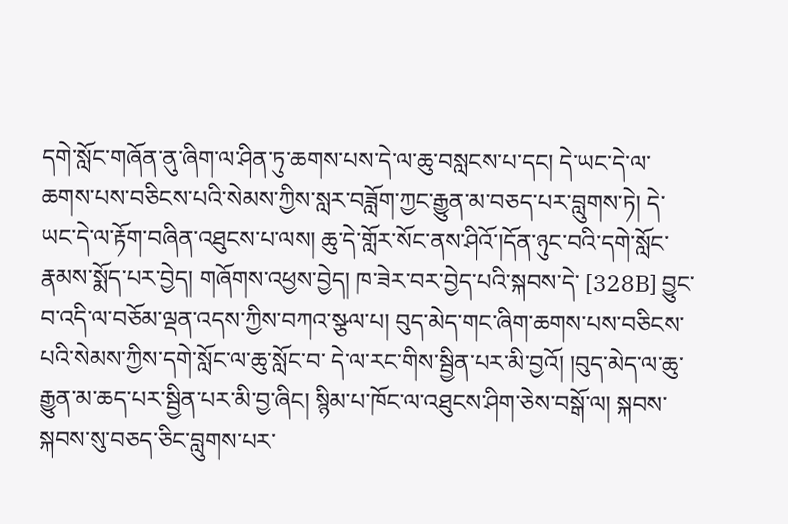དགེ་སློང་གཞོན་ནུ་ཞིག་ལ་ཤིན་ཏུ་ཆགས་པས་དེ་ལ་ཆུ་བསླངས་པ་དང། དེ་ཡང་དེ་ལ་ཆགས་པས་བཅིངས་པའི་སེམས་ཀྱིས་སླར་བཟློག་ཀྱང་རྒྱུན་མ་བཅད་པར་བླུགས་ཏེ། དེ་ ཡང་དེ་ལ་རྟོག་བཞིན་འཐུངས་པ་ལས། ཆུ་དེ་གློར་སོང་ནས་ཤིའོ་།དོན་ཉུང་བའི་དགེ་སློང་རྣམས་སྨོད་པར་བྱེད། གཞོགས་འཕྱས་བྱེད། ཁ་ཟེར་བར་བྱེད་པའི་སྐབས་དེ་ [328B] བྱུང་བ་འདི་ལ་བཅོམ་ལྡན་འདས་ཀྱིས་བཀའ་སྩལ་པ། བུད་མེད་གང་ཞིག་ཆགས་པས་བཅིངས་པའི་སེམས་ཀྱིས་དགེ་སློང་ལ་ཆུ་སློང་བ་ དེ་ལ་རང་གིས་སྦྱིན་པར་མི་བྱའོ། །བུད་མེད་ལ་ཆུ་རྒྱུན་མ་ཆད་པར་སྦྱིན་པར་མི་བྱ་ཞིང། སྙིམ་པ་ཁོང་ལ་འཐུངས་ཤིག་ཅེས་བསྒོ་ལ། སྐབས་སྐབས་སུ་བཅད་ཅིང་བླུགས་པར་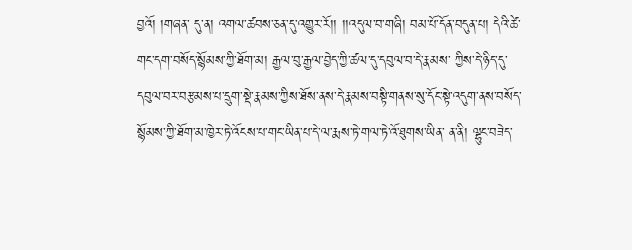བྱའོ། །གཞན་ དུ་ན། འགལ་ཚབས་ཅན་དུ་འགྱུར་རོ།། །།འདུལ་བ་གཞི། བམ་པོ་དོན་བདུན་པ། དེའི་ཚེ་གང་དག་བསོད་སྙོམས་ཀྱི་ཐོག་མ། རྒྱལ་བུ་རྒྱལ་བྱེད་ཀྱི་ཚལ་དུ་དབུལ་བ་དེ་རྣམས་ ཀྱིས་དེ་ཉིད་དུ་དབུལ་བར་བརྩམས་པ་དྲུག་སྡེ་རྣམས་ཀྱིས་ཐོས་ནས་དེ་རྣམས་བསྟི་གནས་སུ་དོང་སྟེ་འདུག་ནས་བསོད་སྙོམས་ཀྱི་ཐོག་མ་ཁྱེར་ཏེ་འོངས་པ་གང་ཡིན་པ་དེ་ལ་རྨས་ཏེ་གལ་ཏེ་འོ་ཐུགས་ཡིན་ ན་ནི། ལྷུང་བཟེད་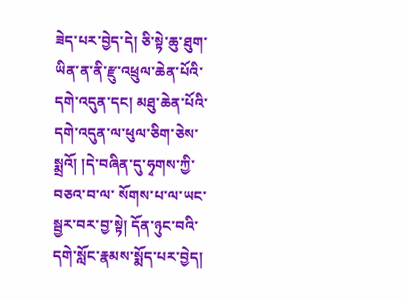ཟེད་པར་བྱེད་དེ། ཅི་སྟེ་ཆུ་ཐུག་ཡིན་ན་ནི་རྫུ་འཕྲུལ་ཆེན་པོའི་དགེ་འདུན་དང། མཐུ་ཆེན་པོའི་དགེ་འདུན་ལ་ཕུལ་ཅིག་ཅེས་སྨྲའོ། །དེ་བཞིན་དུ་ཧྭགས་ཀྱི་བཅའ་བ་ལ་ སོགས་པ་ལ་ཡང་སྦྱར་བར་བྱ་སྟེ། དོན་ཉུང་བའི་དགེ་སློང་རྣམས་སྨོད་པར་བྱེད།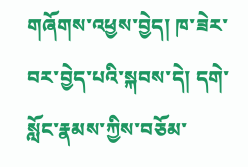གཞོགས་འཕྱས་བྱེད། ཁ་ཟེར་བར་བྱེད་པའི་སྐབས་དེ། དགེ་སློང་རྣམས་ཀྱིས་བཅོམ་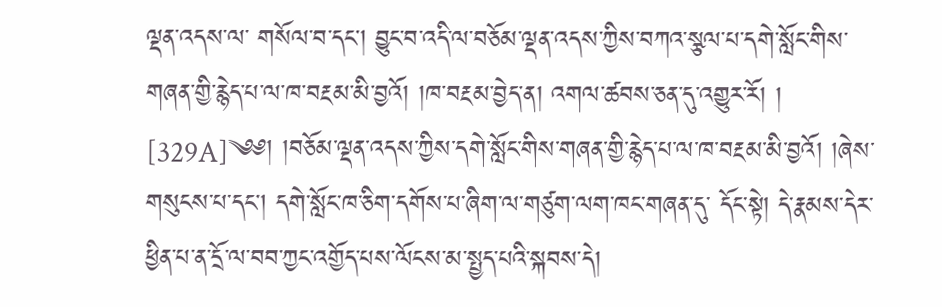ལྡན་འདས་ལ་ གསོལ་བ་དང། བྱུང་བ་འདི་ལ་བཅོམ་ལྡན་འདས་ཀྱིས་བཀའ་སྩལ་པ་དགེ་སློང་གིས་གཞན་གྱི་རྙེད་པ་ལ་ཁ་བརྔམ་མི་བྱའོ། །ཁ་བརྔམ་བྱེད་ན། འགལ་ཚབས་ཅན་དུ་འགྱུར་རོ། ། [329A]༄༅། །བཅོམ་ལྡན་འདས་ཀྱིས་དགེ་སློང་གིས་གཞན་གྱི་རྙེད་པ་ལ་ཁ་བརྔམ་མི་བྱའོ། །ཞེས་གསུངས་པ་དང། དགེ་སློང་ཁ་ཅིག་དགོས་པ་ཞིག་ལ་གཙུག་ལག་ཁང་གཞན་དུ་ དོང་སྟེ། དེ་རྣམས་དེར་ཕྱིན་པ་ན་དྲོ་ལ་བབ་ཀྱང་འགྱོད་པས་ལོངས་མ་སྤྱད་པའི་སྐབས་དེ།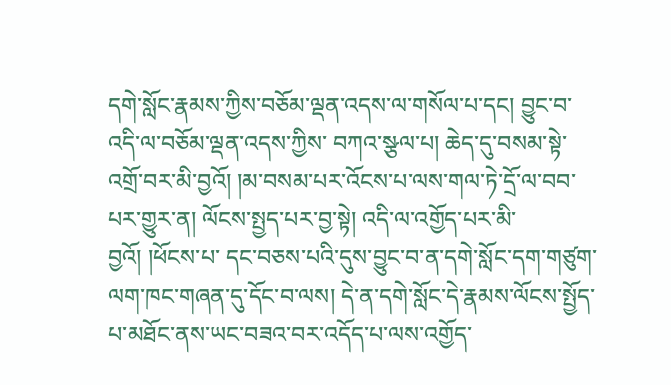དགེ་སློང་རྣམས་ཀྱིས་བཅོམ་ལྡན་འདས་ལ་གསོལ་པ་དང། བྱུང་བ་འདི་ལ་བཅོམ་ལྡན་འདས་ཀྱིས་ བཀའ་སྩལ་པ། ཆེད་དུ་བསམ་སྟེ་འགྲོ་བར་མི་བྱའོ། །མ་བསམ་པར་འོངས་པ་ལས་གལ་ཏེ་དྲོ་ལ་བབ་པར་གྱུར་ན། ལོངས་སྤྱད་པར་བྱ་སྟེ། འདི་ལ་འགྱོད་པར་མི་བྱའོ། །ཕོངས་པ་ དང་བཅས་པའི་དུས་བྱུང་བ་ན་དགེ་སློང་དག་གཙུག་ལག་ཁང་གཞན་དུ་དོང་བ་ལས། དེ་ན་དགེ་སློང་དེ་རྣམས་ལོངས་སྤྱོད་པ་མཐོང་ནས་ཡང་བཟའ་བར་འདོད་པ་ལས་འགྱོད་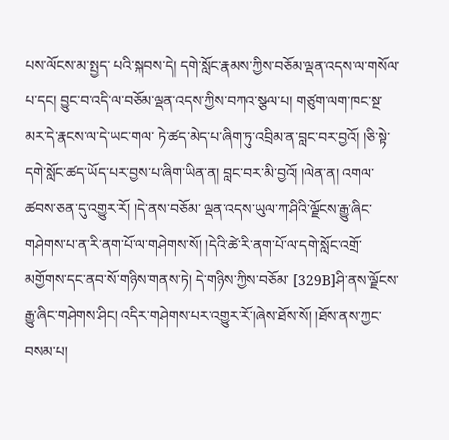པས་ལོངས་མ་སྤྱད་ པའི་སྐབས་དེ། དགེ་སློང་རྣམས་ཀྱིས་བཅོམ་ལྡན་འདས་ལ་གསོལ་པ་དང། བྱུང་བ་འདི་ལ་བཅོམ་ལྡན་འདས་ཀྱིས་བཀའ་སྩལ་པ། གཙུག་ལག་ཁང་སྔ་མར་དེ་རྣངས་ལ་དེ་ཡང་གལ་ ཏེ་ཚད་མེད་པ་ཞིག་ཏུ་འབྲིམ་ན་བླང་བར་བྱའོ། །ཅི་སྟེ་དགེ་སློང་ཚད་ཡོད་པར་བྱས་པ་ཞིག་ཡིན་ན། བླང་བར་མི་བྱའོ། །ལེན་ན། འགལ་ཚབས་ཅན་དུ་འགྱུར་རོ། །དེ་ནས་བཅོམ་ ལྡན་འདས་ཡུལ་ཀ་ཤིའི་ལྗོངས་རྒྱུ་ཞིང་གཤེགས་པ་ན་རི་ནག་པོ་ལ་གཤེགས་སོ། །དེའི་ཚེ་རི་ནག་པོ་ལ་དགེ་སློང་འགྲོ་མགྱོགས་དང་ནབ་སོ་གཉིས་གནས་ཏེ། དེ་གཉིས་ཀྱིས་བཅོམ་ [329B]ཤི་ནས་ལྗོངས་རྒྱུ་ཞིང་གཤེགས་ཤིང། འདིར་གཤེགས་པར་འགྱུར་རོ་།ཞེས་ཐོས་སོ། །ཐོས་ནས་ཀྱང་བསམ་པ།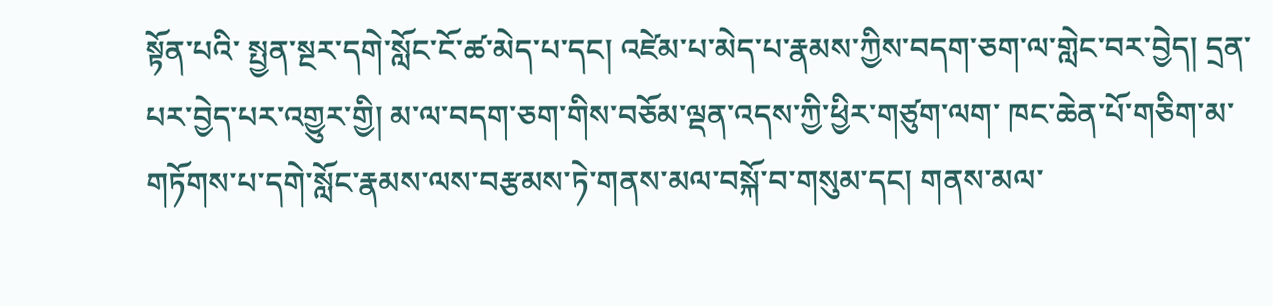སྟོན་པའི་ སྤྱན་སྔར་དགེ་སློང་ངོ་ཚ་མེད་པ་དང། འཛེམ་པ་མེད་པ་རྣམས་ཀྱིས་བདག་ཅག་ལ་གླེང་བར་བྱེད། དྲན་པར་བྱེད་པར་འགྱུར་གྱི། མ་ལ་བདག་ཅག་གིས་བཅོམ་ལྡན་འདས་ཀྱི་ཕྱིར་གཙུག་ལག་ ཁང་ཆེན་པོ་གཅིག་མ་གཏོགས་པ་དགེ་སློང་རྣམས་ལས་བརྩམས་ཏེ་གནས་མལ་བསྐོ་བ་གསུམ་དང། གནས་མལ་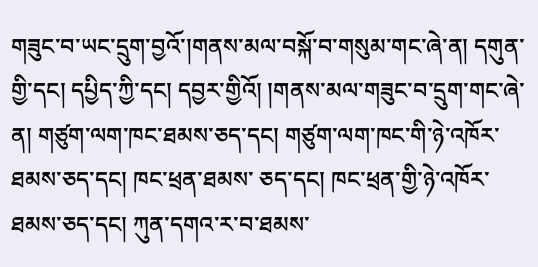གཟུང་བ་ཡང་དྲུག་བྱའོ་།གནས་མལ་བསྐོ་བ་གསུམ་གང་ཞེ་ན། དགུན་ གྱི་དང། དཔྱིད་ཀྱི་དང། དབྱར་གྱིའོ། །གནས་མལ་གཟུང་བ་དྲུག་གང་ཞེ་ན། གཙུག་ལག་ཁང་ཐམས་ཅད་དང། གཙུག་ལག་ཁང་གི་ཉེ་འཁོར་ཐམས་ཅད་དང། ཁང་ཕྲན་ཐམས་ ཅད་དང། ཁང་ཕྲན་གྱི་ཉེ་འཁོར་ཐམས་ཅད་དང། ཀུན་དགའ་ར་བ་ཐམས་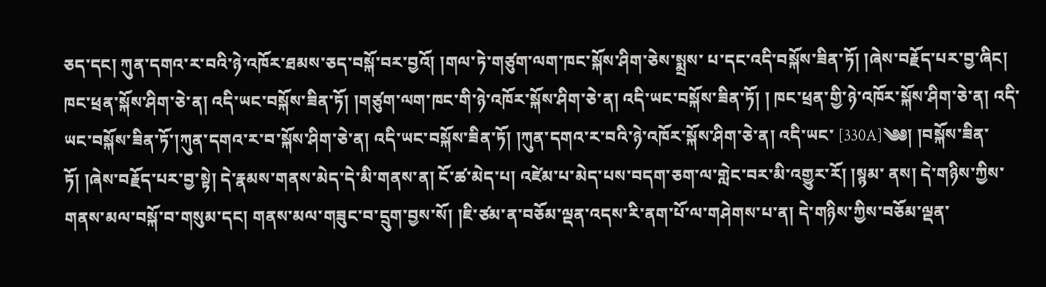ཅད་དང། ཀུན་དགའ་ར་བའི་ཉེ་འཁོར་ཐམས་ཅད་བསྐོ་བར་བྱའོ། །གལ་ཏེ་གཙུག་ལག་ཁང་སྐོས་ཤིག་ཅེས་སྨྲས་ པ་དང་འདི་བསྐོས་ཟིན་ཏོ། །ཞེས་བརྗོད་པར་བྱ་ཞིང། ཁང་ཕྲན་སྐོས་ཤིག་ཅེ་ན། འདི་ཡང་བསྐོས་ཟིན་ཏོ། །གཙུག་ལག་ཁང་གི་ཉེ་འཁོར་སྐོས་ཤིག་ཅེ་ན། འདི་ཡང་བསྐོས་ཟིན་ཏོ། ། ཁང་ཕྲན་གྱི་ཉེ་འཁོར་སྐོས་ཤིག་ཅེ་ན། འདི་ཡང་བསྐོས་ཟིན་ཏོ་།ཀུན་དགའ་ར་བ་སྐོས་ཤིག་ཅེ་ན། འདི་ཡང་བསྐོས་ཟིན་ཏོ། །ཀུན་དགའ་ར་བའི་ཉེ་འཁོར་སྐོས་ཤིག་ཅེ་ན། འདི་ཡང་ [330A]༄༅། །བསྐོས་ཟིན་ཏོ། །ཞེས་བརྗོད་པར་བྱ་སྟེ། དེ་རྣམས་གནས་མེད་དེ་མི་གནས་ན། ངོ་ཚ་མེད་པ། འཛེམ་པ་མེད་པས་བདག་ཅག་ལ་གླེང་བར་མི་འགྱུར་རོ། །སྙམ་ ནས། དེ་གཉིས་ཀྱིས་གནས་མལ་བསྐོ་བ་གསུམ་དང། གནས་མལ་གཟུང་བ་དྲུག་བྱས་སོ། །ཇི་ཙམ་ན་བཅོམ་ལྡན་འདས་རི་ནག་པོ་ལ་གཤེགས་པ་ན། དེ་གཉིས་ཀྱིས་བཅོམ་ལྡན་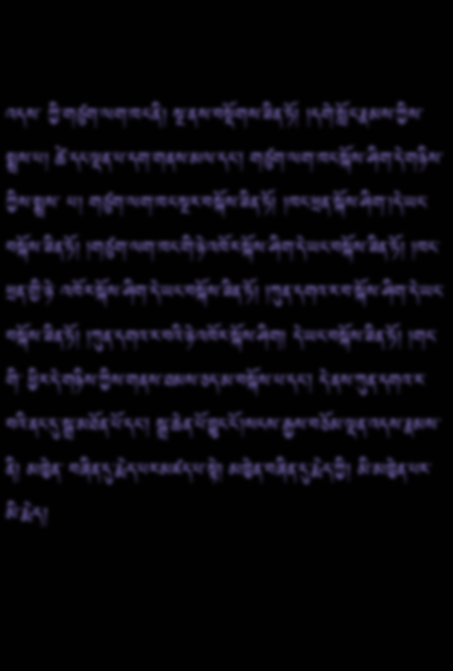འདས་ ཀྱི་གཙུག་ལག་ཁང་ནི། སྔ་ནས་བསྡོགས་ཟིན་ཏོ། །དགེ་སློང་རྣམས་ཀྱིས་སྨྲས་པ། ཚེ་དང་ལྡན་པ་དག་གནས་མལ་དང། གཙུག་ལག་ཁང་སྐོས་ཤིག་དེ་གཉིས་ཀྱིས་སྨྲས་ པ། གཙུག་ལག་ཁང་སྔར་བསྐོས་ཟིན་ཏོ། །ཁང་ཕྲན་སྐོས་ཤིག་།དེ་ཡང་བསྐོས་ཟིན་ཏོ། །གཙུག་ལག་ཁང་གི་ཉེ་འཁོར་སྐོས་ཤིག་དེ་ཡང་བསྐོས་ཟིན་ཏོ། །ཁང་ཕྲན་གྱི་ཉེ་ འཁོར་སྐོས་ཤིག་དེ་ཡང་བསྐོས་ཟིན་ཏོ། །ཀུན་དགའ་ར་བ་སྐོས་ཤིག་དེ་ཡང་བསྐོས་ཟིན་ཏོ། །ཀུན་དགའ་ར་བའི་ཉེ་འཁོར་སྐོས་ཤིག། དེ་ཡང་བསྐོས་ཟིན་ཏོ། །གང་གི་ ཕྱིར་དེ་གཉིས་ཀྱིས་གནས་ཐམས་ཅད་མ་བསྐོས་པ་དང། དེ་ནས་ཀུན་དགའ་ར་བའི་ནང་དུ་སྒྲ་མཐོན་པོ་དང། སྒྲ་ཆེན་པོ་བྱུང་ངོ་།སངས་རྒྱས་བཅོམ་ལྡན་འདས་རྣམས་ནི། མཁྱེན་ བཞིན་དུ་རྨེད་པར་མཛད་པ་སྟེ། མཁྱེན་བཞིན་དུ་རྨེད་ཀྱི། མི་མཁྱེན་པར་མི་རྨེད།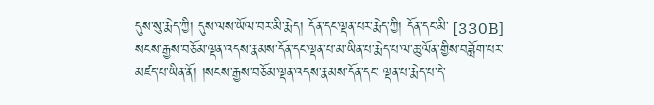དུས་སུ་རྨེད་ཀྱི། དུས་ལས་ཡོལ་བར་མི་རྨེད། དོན་དང་ལྡན་པར་རྨེད་ཀྱི། དོན་དང་མི་ [330B] སངས་རྒྱས་བཅོམ་ལྡན་འདས་རྣམས་དོན་དང་ལྡན་པ་མ་ཡིན་པ་རྨེད་པ་ལ་ཆུ་ལོན་གྱིས་བཟློག་པར་མཛད་པ་ཡིན་ནོ། །སངས་རྒྱས་བཅོམ་ལྡན་འདས་རྣམས་དོན་དང་ ལྡན་པ་རྨེད་པ་དེ་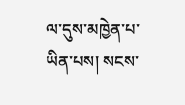ལ་དུས་མཁྱེན་པ་ཡིན་པས། སངས་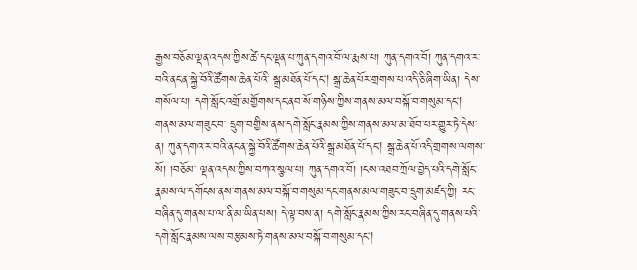རྒྱས་བཅོམ་ལྡན་འདས་ཀྱིས་ཚེ་དང་ལྡན་པ་ཀུན་དགའ་བོ་ལ་རྨས་པ། ཀུན་དགའ་བོ། ཀུན་དགའ་ར་བའི་ནང་ན་སྐྱེ་བོའི་ཚོགས་ཆེན་པོའི་ སྒྲ་མཐོན་པོ་དང། སྒྲ་ཆེན་པོར་གྲགས་པ་འདི་ཅི་ཞིག་ཡིན། དེས་གསོལ་པ། དགེ་སློང་འགྲོ་མགྱོགས་དང་ནབ་སོ་གཉིས་ཀྱིས་གནས་མལ་བསྐོ་བ་གསུམ་དང། གནས་མལ་གཟུང་བ་ དྲུག་བགྱིས་ནས་དགེ་སློང་རྣམས་ཀྱིས་གནས་མལ་མ་ཐོབ་པར་གྱུར་ཏེ་དེས་ན། ཀུན་དགའ་ར་བའི་ནང་ན་སྐྱེ་བོའི་ཚོགས་ཆེན་པོའི་སྒྲ་མཐོན་པོ་དང། སྒྲ་ཆེན་པོ་འདི་གྲགས་ལགས་སོ། །བཅོམ་ ལྡན་འདས་ཀྱིས་བཀའ་སྩལ་པ། ཀུན་དགའ་བོ། །ངས་འཐབ་ཀྲོལ་བྱེད་པའི་དགེ་སློང་རྣམས་ལ་དགོངས་ནས་གནས་མལ་བསྐོ་བ་གསུམ་དང་གནས་མལ་གཟུང་བ་དྲུག་མཛད་ཀྱི། རང་ བཞིན་དུ་གནས་པ་ལ་ནི་མ་ཡིན་པས། དེ་ལྟ་བས་ན། དགེ་སློང་རྣམས་ཀྱིས་རང་བཞིན་དུ་གནས་པའི་དགེ་སློང་རྣམས་ལས་བརྩམས་ཏེ་གནས་མལ་བསྐོ་བ་གསུམ་དང།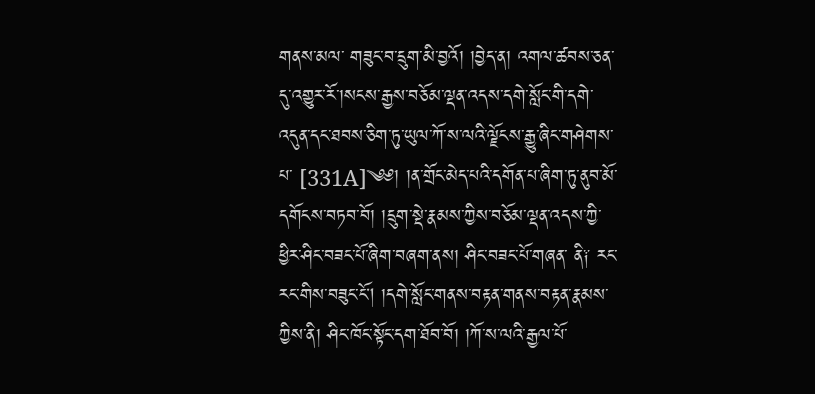གནས་མལ་ གཟུང་བ་དྲུག་མི་བྱའོ། །བྱེད་ན། འགལ་ཚབས་ཅན་དུ་འགྱུར་རོ་།སངས་རྒྱས་བཅོམ་ལྡན་འདས་དགེ་སློང་གི་དགེ་འདུན་དང་ཐབས་ཅིག་ཏུ་ཡུལ་ཀོ་ས་ལའི་ལྗོངས་རྒྱུ་ཞིང་གཤེགས་པ་ [331A]༄༅། །ན་གྲོང་མེད་པའི་དགོན་པ་ཞིག་ཏུ་ནུབ་མོ་དགོངས་བཏབ་བོ། །དྲུག་སྡེ་རྣམས་ཀྱིས་བཅོམ་ལྡན་འདས་ཀྱི་ཕྱིར་ཤིང་བཟང་པོ་ཞིག་བཞག་ནས། ཤིང་བཟང་པོ་གཞན་ ནི༑ རང་རང་གིས་བཟུང་ངོ། །དགེ་སློང་གནས་བརྟན་གནས་བརྟན་རྣམས་ཀྱིས་ནི། ཤིང་ཁོང་སྟོང་དག་ཐོབ་བོ། །ཀོ་ས་ལའི་རྒྱལ་པོ་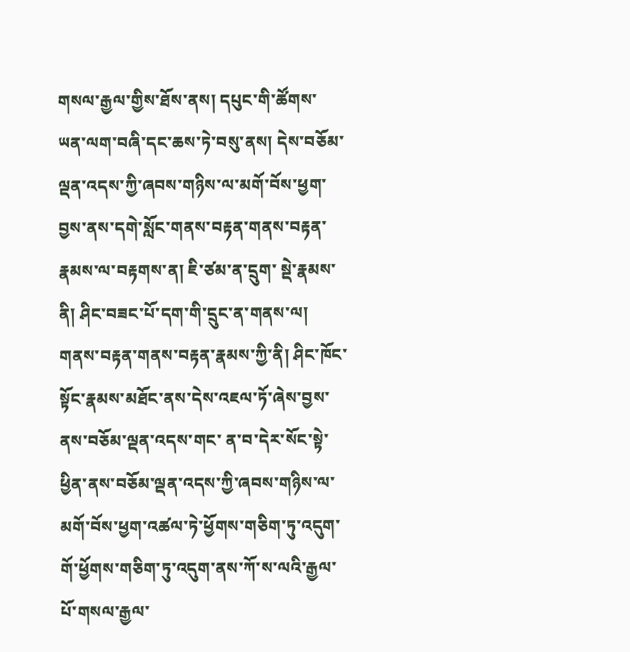གསལ་རྒྱལ་གྱིས་ཐོས་ནས། དཔུང་གི་ཚོགས་ ཡན་ལག་བཞི་དང་ཆས་ཏེ་བསུ་ནས། དེས་བཅོམ་ལྡན་འདས་ཀྱི་ཞབས་གཉིས་ལ་མགོ་བོས་ཕྱག་བྱས་ནས་དགེ་སློང་གནས་བརྟན་གནས་བརྟན་རྣམས་ལ་བརྟགས་ན། ཇི་ཙམ་ན་དྲུག་ སྡེ་རྣམས་ནི། ཤིང་བཟང་པོ་དག་གི་དྲུང་ན་གནས་ལ། གནས་བརྟན་གནས་བརྟན་རྣམས་ཀྱི་ནི། ཤིང་ཁོང་སྟོང་རྣམས་མཐོང་ནས་དེས་འཇལ་ཏོ་ཞེས་བྱས་ནས་བཅོམ་ལྡན་འདས་གང་ ན་བ་དེར་སོང་སྟེ་ཕྱིན་ནས་བཅོམ་ལྡན་འདས་ཀྱི་ཞབས་གཉིས་ལ་མགོ་བོས་ཕྱག་འཚལ་ཏེ་ཕྱོགས་གཅིག་ཏུ་འདུག་གོ་ཕྱོགས་གཅིག་ཏུ་འདུག་ནས་ཀོ་ས་ལའི་རྒྱལ་པོ་གསལ་རྒྱལ་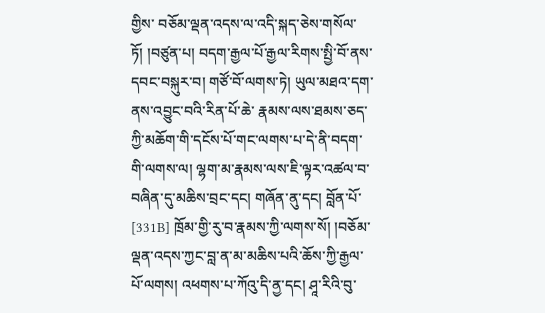གྱིས་ བཅོམ་ལྡན་འདས་ལ་འདི་སྐད་ཅེས་གསོལ་ཏོ། །བཙུན་པ། བདག་རྒྱལ་པོ་རྒྱལ་རིགས་སྤྱི་བོ་ནས་དབང་བསྐུར་བ། གཙོ་བོ་ལགས་ཏེ། ཡུལ་མཐའ་དག་ནས་འབྱུང་བའི་རིན་པོ་ཆེ་ རྣམས་ལས་ཐམས་ཅད་ཀྱི་མཆོག་གི་དངོས་པོ་གང་ལགས་པ་དེ་ནི་བདག་གི་ལགས་ལ། ལྷག་མ་རྣམས་ལས་ཇི་ལྟར་འཚལ་བ་བཞིན་དུ་མཆིས་བྲང་དང། གཞོན་ནུ་དང། བློན་པོ་ [331B] ཁྲོམ་གྱི་རུ་བ་རྣམས་ཀྱི་ལགས་སོ། །བཅོམ་ལྡན་འདས་ཀྱང་བླ་ན་མ་མཆིས་པའི་ཆོས་ཀྱི་རྒྱལ་པོ་ལགས། འཕགས་པ་ཀོའུ་དི་ནྱ་དང། ཤཱ་རིའི་བུ་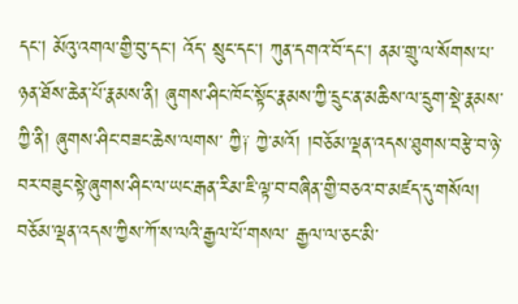དང། མོའུ་འགལ་གྱི་བུ་དང། འོད་ སྲུང་དང། ཀུན་དགའ་བོ་དང། ནམ་གྲུ་ལ་སོགས་པ་ཉན་ཐོས་ཆེན་པོ་རྣམས་ནི། ཞུགས་ཤིང་ཁོང་སྟོང་རྣམས་ཀྱི་དྲུང་ན་མཆིས་ལ་དྲུག་སྡེ་རྣམས་ཀྱི་ནི། ཞུགས་ཤིང་བཟང་ཆེས་ལགས་ ཀྱི༑ ཀྱེ་མའོ། །བཅོམ་ལྡན་འདས་ཐུགས་བརྩེ་བ་ཉེ་བར་བཟུང་སྟེ་ཞུགས་ཤིང་ལ་ཡང་རྒན་རིམ་ཇི་ལྟ་བ་བཞིན་གྱི་བཅའ་བ་མཛད་དུ་གསོལ། བཅོམ་ལྡན་འདས་ཀྱིས་ཀོ་ས་ལའི་རྒྱལ་པོ་གསལ་ རྒྱལ་ལ་ཅང་མི་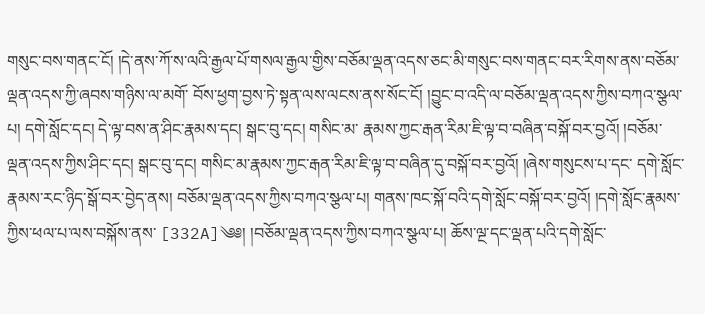གསུང་བས་གནང་ངོ། །དེ་ནས་ཀོ་ས་ལའི་རྒྱལ་པོ་གསལ་རྒྱལ་གྱིས་བཅོམ་ལྡན་འདས་ཅང་མི་གསུང་བས་གནང་བར་རིགས་ནས་བཅོམ་ལྡན་འདས་ཀྱི་ཞབས་གཉིས་ལ་མགོ་ བོས་ཕྱག་བྱས་ཏེ་སྟན་ལས་ལངས་ནས་སོང་ངོ། །བྱུང་བ་འདི་ལ་བཅོམ་ལྡན་འདས་ཀྱིས་བཀའ་སྩལ་པ། དགེ་སློང་དང། དེ་ལྟ་བས་ན་ཤིང་རྣམས་དང། སྒང་བུ་དང། གསིང་མ་ རྣམས་ཀྱང་རྒན་རིམ་ཇི་ལྟ་བ་བཞིན་བསྐོ་བར་བྱའོ། །བཅོམ་ལྡན་འདས་ཀྱིས་ཤིང་དང། སྒང་བུ་དང། གསིང་མ་རྣམས་ཀྱང་རྒན་རིམ་ཇི་ལྟ་བ་བཞིན་དུ་བསྐོ་བར་བྱའོ། །ཞེས་གསུངས་པ་དང་ དགེ་སློང་རྣམས་རང་ཉིད་སྒོ་བར་བྱེད་ནས། བཅོམ་ལྡན་འདས་ཀྱིས་བཀའ་སྩལ་པ། གནས་ཁང་སྐོ་བའི་དགེ་སློང་བསྐོ་བར་བྱའོ། །དགེ་སློང་རྣམས་ཀྱིས་ཕལ་པ་ལས་བསྐོས་ནས་ [332A]༄༅། །བཅོམ་ལྡན་འདས་ཀྱིས་བཀའ་སྩལ་པ། ཆོས་ལྔ་དང་ལྡན་པའི་དགེ་སློང་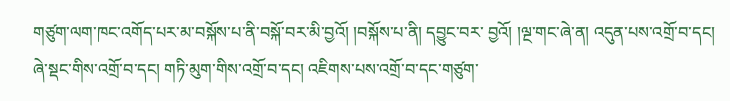གཙུག་ལག་ཁང་འགོད་པར་མ་བསྐོས་པ་ནི་བསྐོ་བར་མི་བྱའོ། །བསྐོས་པ་ནི། དབྱུང་བར་ བྱའོ། །ལྔ་གང་ཞེ་ན། འདུན་པས་འགྲོ་བ་དང། ཞེ་སྡང་གིས་འགྲོ་བ་དང། གཏི་མུག་གིས་འགྲོ་བ་དང། འཇིགས་པས་འགྲོ་བ་དང་གཙུག་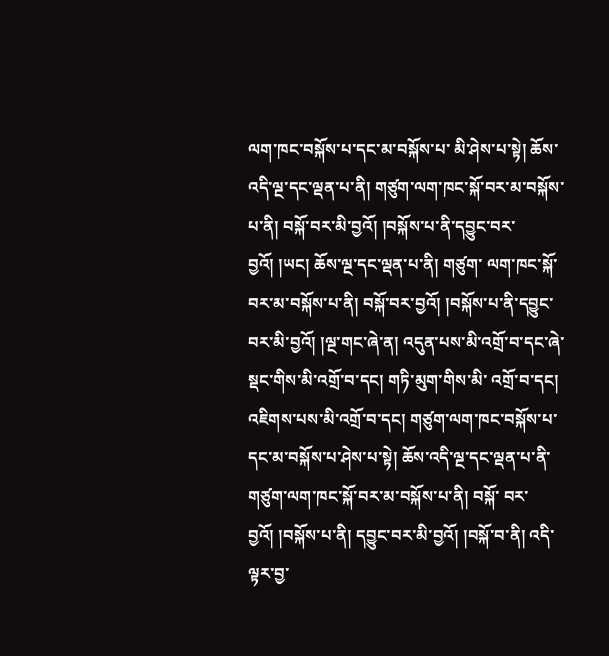ལག་ཁང་བསྐོས་པ་དང་མ་བསྐོས་པ་ མི་ཤེས་པ་སྟེ། ཆོས་འདི་ལྔ་དང་ལྡན་པ་ནི། གཙུག་ལག་ཁང་སྐོ་བར་མ་བསྐོས་པ་ནི། བསྐོ་བར་མི་བྱའོ། །བསྐོས་པ་ནི་དབྱུང་བར་བྱའོ། །ཡང། ཆོས་ལྔ་དང་ལྡན་པ་ནི། གཙུག་ ལག་ཁང་སྐོ་བར་མ་བསྐོས་པ་ནི། བསྐོ་བར་བྱའོ། །བསྐོས་པ་ནི་དབྱུང་བར་མི་བྱའོ། །ལྔ་གང་ཞེ་ན། འདུན་པས་མི་འགྲོ་བ་དང་ཞེ་སྡང་གིས་མི་འགྲོ་བ་དང། གཏི་མུག་གིས་མི་ འགྲོ་བ་དང། འཇིགས་པས་མི་འགྲོ་བ་དང། གཙུག་ལག་ཁང་བསྐོས་པ་དང་མ་བསྐོས་པ་ཤེས་པ་སྟེ། ཆོས་འདི་ལྔ་དང་ལྡན་པ་ནི་གཙུག་ལག་ཁང་སྐོ་བར་མ་བསྐོས་པ་ནི། བསྐོ་ བར་བྱའོ། །བསྐོས་པ་ནི། དབྱུང་བར་མི་བྱའོ། །བསྐོ་བ་ནི། འདི་ལྟར་བྱ་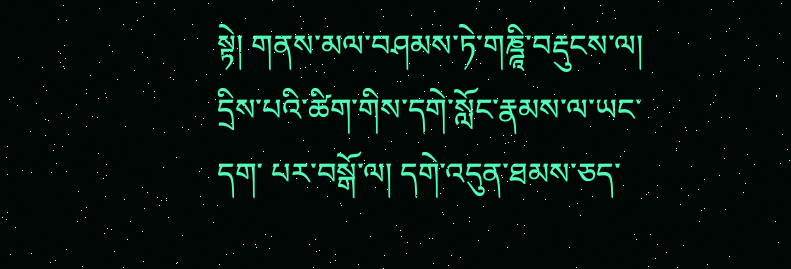སྟེ། གནས་མལ་བཤམས་ཏེ་གཎྜཱི་བརྡུངས་ལ། དྲིས་པའི་ཚིག་གིས་དགེ་སློང་རྣམས་ལ་ཡང་དག་ པར་བསྒོ་ལ། དགེ་འདུན་ཐམས་ཅད་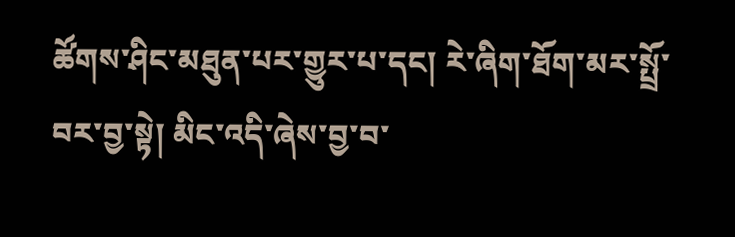ཚོགས་ཤིང་མཐུན་པར་གྱུར་པ་དང། རེ་ཞིག་ཐོག་མར་སྤྲོ་བར་བྱ་སྟེ། མིང་འདི་ཞེས་བྱ་བ་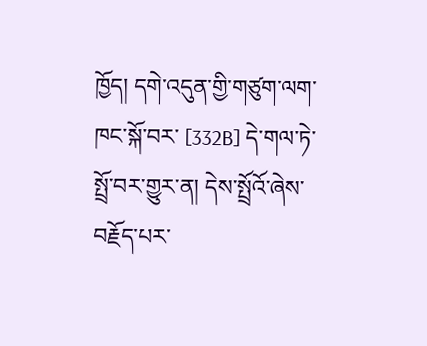ཁྱོད། དགེ་འདུན་གྱི་གཙུག་ལག་ཁང་སྐོ་བར་ [332B] དེ་གལ་ཏེ་སྤྲོ་བར་གྱུར་ན། དེས་སྤྲོའོ་ཞེས་བརྗོད་པར་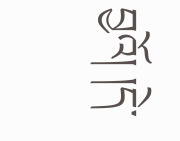བྱའོ། །དེ་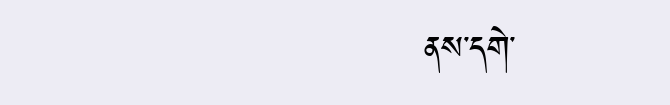ནས་དགེ་